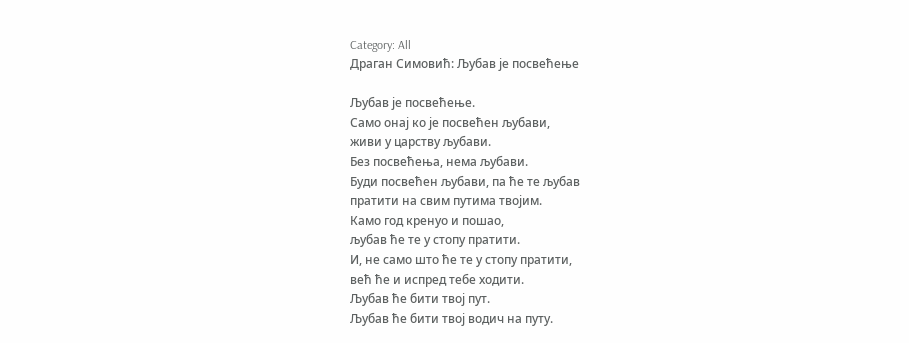Category: All
Драган Симовић: Љубав је посвећење

Љубав је посвећење.
Само онај ко је посвећен љубави,
живи у царству љубави.
Без посвећења, нема љубави.
Буди посвећен љубави, па ће те љубав
пратити на свим путима твојим.
Камо год кренуо и пошао,
љубав ће те у стопу пратити.
И, не само што ће те у стопу пратити,
већ ће и испред тебе ходити.
Љубав ће бити твој пут.
Љубав ће бити твој водич на путу.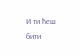И ти ћеш бити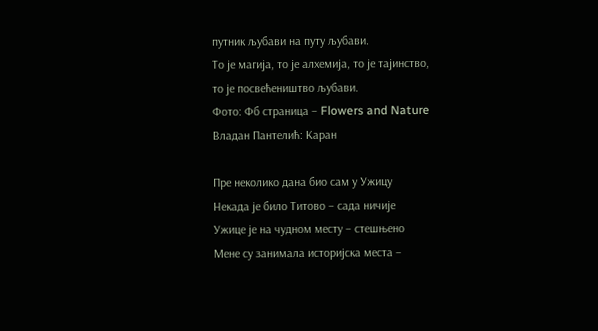путник љубави на путу љубави.
То је магија, то је алхемија, то је тајинство,
то је посвећеништво љубави.
Фото: Фб страница – Flowers and Nature
Владан Пантелић: Каран

Пре неколико дана био сам у Ужицу
Некада је било Титово – сада ничије
Ужице је на чудном месту – стешњено
Мене су занимала историјска места –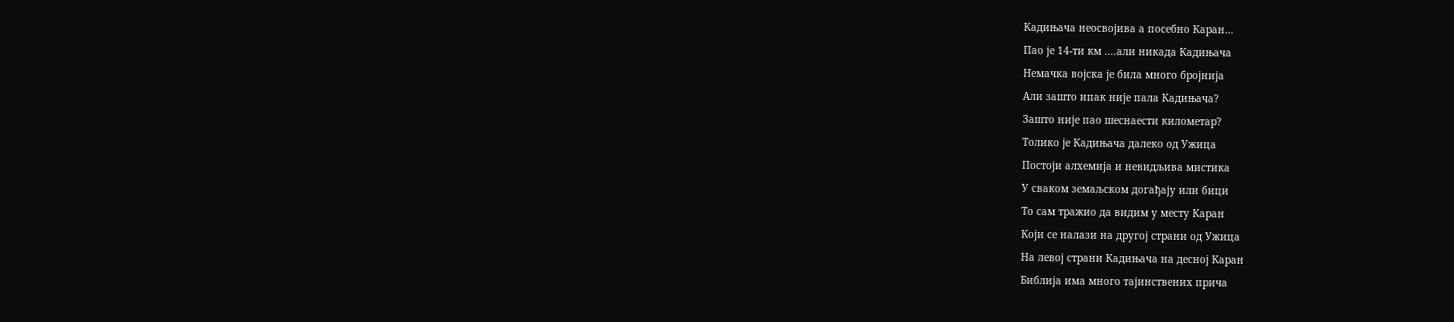Кадињача неосвојива а посебно Каран…
Пао је 14-ти км ….али никада Кадињача
Немачка војска је била много бројнија
Али зашто ипак није пала Кадињача?
Зашто није пао шеснаести километар?
Толико је Кадињача далеко од Ужица
Постоји алхемија и невидљива мистика
У сваком земаљском догађају или бици
То сам тражио да видим у месту Каран
Који се налази на другој страни од Ужица
На левој страни Кадињача на десној Каран
Библија има много тајинствених прича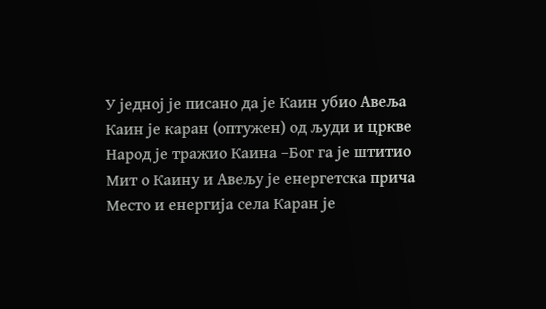У једној је писано да је Каин убио Авеља
Каин је каран (оптужен) од људи и цркве
Народ је тражио Каина –Бог га је штитио
Мит о Каину и Авељу је енергетска прича
Место и енергија села Каран је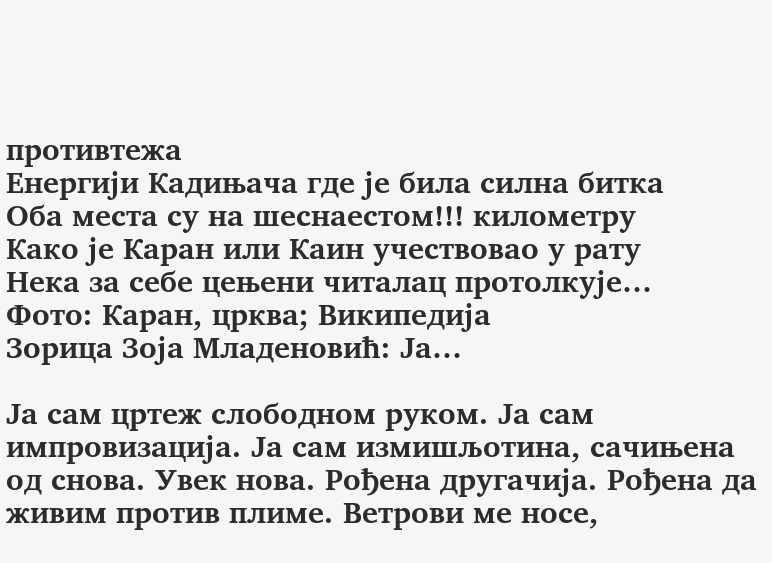противтежа
Енергији Кадињача где је била силна битка
Оба места су на шеснаестом!!! километру
Како је Каран или Каин учествовао у рату
Нека за себе цењени читалац протолкује…
Фото: Каран, црква; Википедија
Зорица Зоја Младеновић: Ја…

Ја сам цртеж слободном руком. Ја сам импровизација. Ја сам измишљотина, сачињена од снова. Увек нова. Рођена другачија. Рођена да живим против плиме. Ветрови ме носе,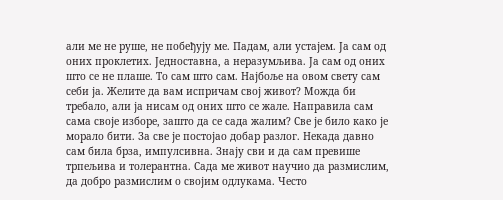али ме не руше, не побеђују ме. Падам, али устајем. Ја сам од оних проклетих. Једноставна, а неразумљива. Ја сам од оних што се не плаше. То сам што сам. Најбоље на овом свету сам себи ја. Желите да вам испричам свој живот? Можда би требало, али ја нисам од оних што се жале. Направила сам сама своје изборе, зашто да се сада жалим? Све је било како је морало бити. За све је постојао добар разлог. Некада давно сам била брза, импулсивна. Знају сви и да сам превише трпељива и толерантна. Сада ме живот научио да размислим, да добро размислим о својим одлукама. Често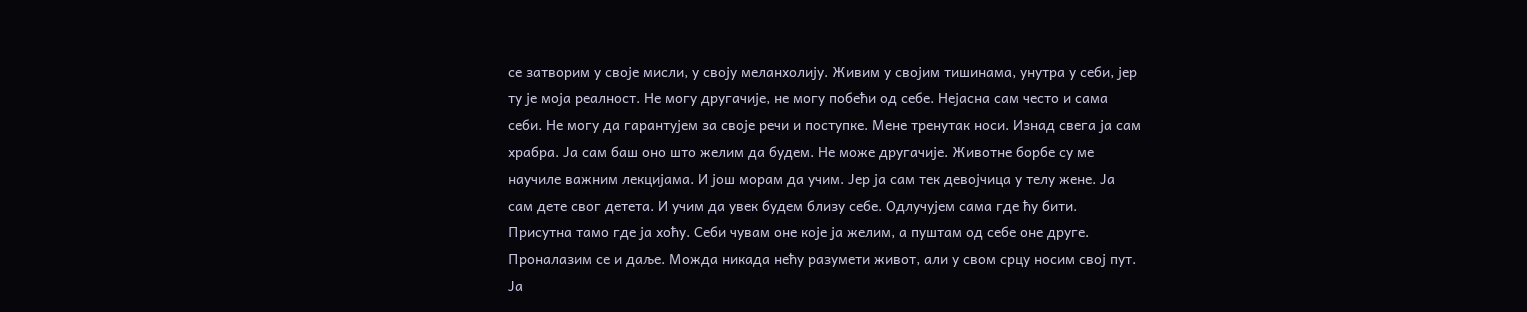се затворим у своје мисли, у своју меланхолију. Живим у својим тишинама, унутра у себи, јер ту је моја реалност. Не могу другачије, не могу побећи од себе. Нејасна сам често и сама себи. Не могу да гарантујем за своје речи и поступке. Мене тренутак носи. Изнад свега ја сам храбра. Ја сам баш оно што желим да будем. Не може другачије. Животне борбе су ме научиле важним лекцијама. И још морам да учим. Јер ја сам тек девојчица у телу жене. Ја сам дете свог детета. И учим да увек будем близу себе. Одлучујем сама где ћу бити. Присутна тамо где ја хоћу. Себи чувам оне које ја желим, а пуштам од себе оне друге. Проналазим се и даље. Можда никада нећу разумети живот, али у свом срцу носим свој пут. Ја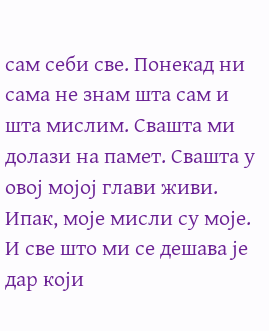сам себи све. Понекад ни сама не знам шта сам и шта мислим. Свашта ми долази на памет. Свашта у овој мојој глави живи. Ипак, моје мисли су моје. И све што ми се дешава је дар који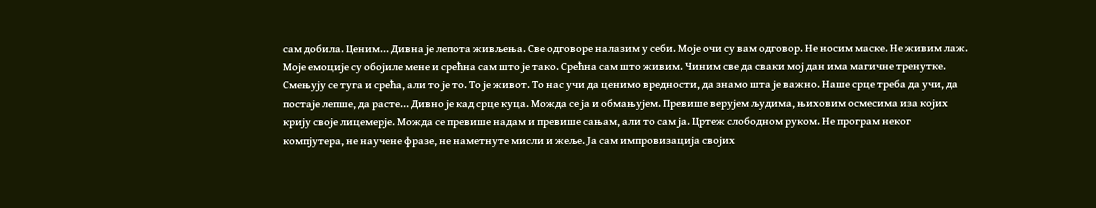сам добила. Ценим… Дивна је лепота живљења. Све одговоре налазим у себи. Моје очи су вам одговор. Не носим маске. Не живим лаж. Моје емоције су обојиле мене и срећна сам што је тако. Срећна сам што живим. Чиним све да сваки мој дан има магичне тренутке. Смењују се туга и срећа, али то је то. То је живот. То нас учи да ценимо вредности, да знамо шта је важно. Наше срце треба да учи, да постаје лепше, да расте… Дивно је кад срце куца. Можда се ја и обмањујем. Превише верујем људима, њиховим осмесима иза којих крију своје лицемерје. Можда се превише надам и превише сањам, али то сам ја. Цртеж слободном руком. Не програм неког компјутера, не научене фразе, не наметнуте мисли и жеље. Ја сам импровизација својих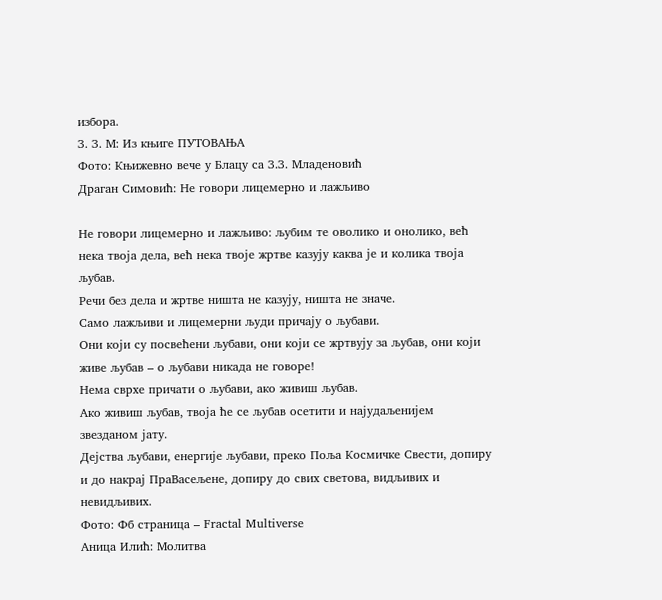избора.
З. З. М: Из књиге ПУТОВАЊА
Фото: Књижевно вече у Блацу са З.З. Младеновић
Драган Симовић: Не говори лицемерно и лажљиво

Не говори лицемерно и лажљиво: љубим те оволико и онолико, већ нека твоја дела, већ нека твоје жртве казују каква је и колика твоја љубав.
Речи без дела и жртве ништа не казују, ништа не значе.
Само лажљиви и лицемерни људи причају о љубави.
Они који су посвећени љубави, они који се жртвују за љубав, они који живе љубав – о љубави никада не говоре!
Нема сврхе причати о љубави, ако живиш љубав.
Ако живиш љубав, твоја ће се љубав осетити и најудаљенијем звезданом јату.
Дејства љубави, енергије љубави, преко Поља Космичке Свести, допиру и до накрај ПраВасељене, допиру до свих светова, видљивих и невидљивих.
Фото: Фб страница – Fractal Multiverse
Аница Илић: Молитва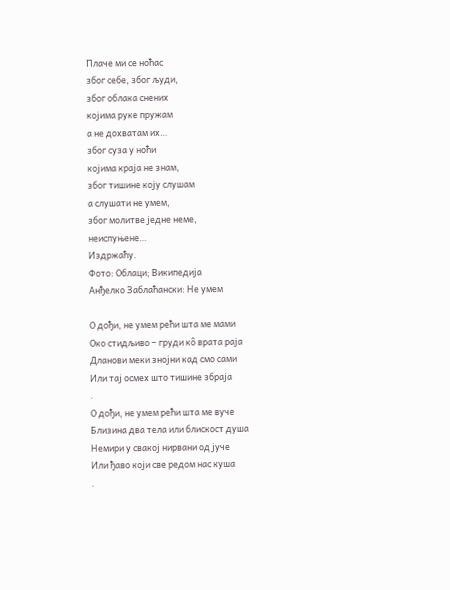Плаче ми се ноћас
због себе, због људи,
због облака снених
којима руке пружам
а не дохватам их…
због суза у ноћи
којима краја не знам,
због тишине коју слушам
а слушати не умем,
због молитве једне неме,
неиспуњене…
Издржаћу.
Фото: Облаци; Википедија
Анђелко Заблаћански: Не умем

О дођи, не умем рећи шта ме мами
Око стидљиво – груди кô врата раја
Дланови меки знојни кад смо сами
Или тај осмех што тишине збраја
.
О дођи, не умем рећи шта ме вуче
Близина два тела или блискост душа
Немири у свакој нирвани од јуче
Или ђаво који све редом нас куша
.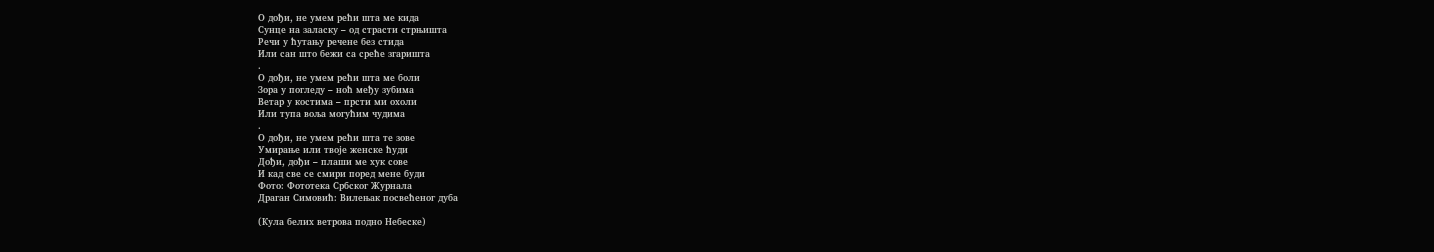О дођи, не умем рећи шта ме кида
Сунце на заласку – од страсти стрњишта
Речи у ћутању речене без стида
Или сан што бежи са среће згаришта
.
О дођи, не умем рећи шта ме боли
Зора у погледу – ноћ међу зубима
Ветар у костима – прсти ми охоли
Или тупа воља могућим чудима
.
О дођи, не умем рећи шта те зове
Умирање или твоје женске ћуди
Дођи, дођи – плаши ме хук сове
И кад све се смири поред мене буди
Фото: Фототека Србског Журнала
Драган Симовић: Вилењак посвећеног дуба

(Кула белих ветрова подно Небеске)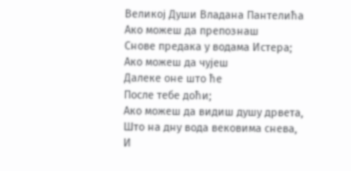Великој Души Владана Пантелића
Ако можеш да препознаш
Снове предака у водама Истера;
Ако можеш да чујеш
Далеке оне што ће
После тебе доћи;
Ако можеш да видиш душу дрвета,
Што на дну вода вековима снева,
И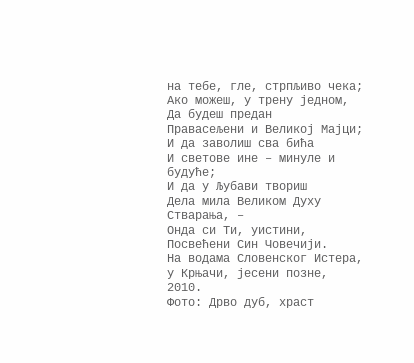на тебе, гле, стрпљиво чека;
Ако можеш, у трену једном,
Да будеш предан
Правасељени и Великој Мајци;
И да заволиш сва бића
И светове ине – минуле и будуће;
И да у Љубави твориш
Дела мила Великом Духу Стварања, –
Онда си Ти, уистини,
Посвећени Син Човечији.
На водама Словенског Истера,
у Крњачи, јесени позне, 2010.
Фото: Дрво дуб, храст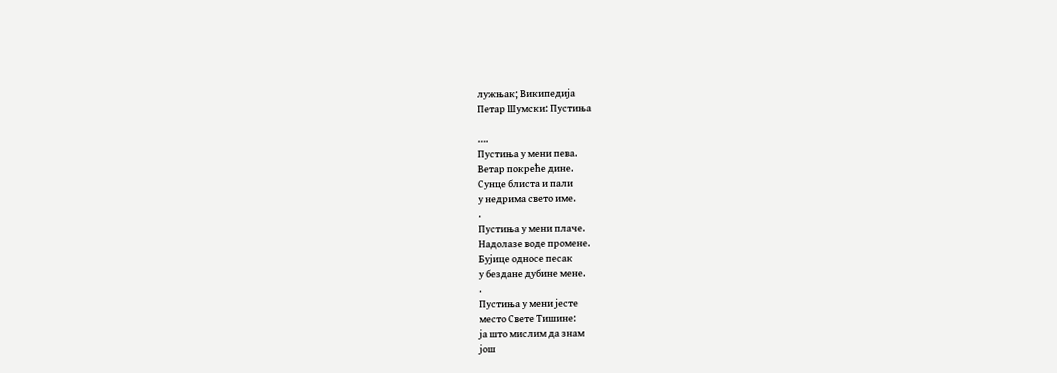лужњак; Википедија
Петар Шумски: Пустиња

….
Пустиња у мени пева.
Ветар покреће дине.
Сунце блиста и пали
у недрима свето име.
.
Пустиња у мени плаче.
Надолазе воде промене.
Бујице односе песак
у бездане дубине мене.
.
Пустиња у мени јесте
место Свете Тишине:
ја што мислим да знам
још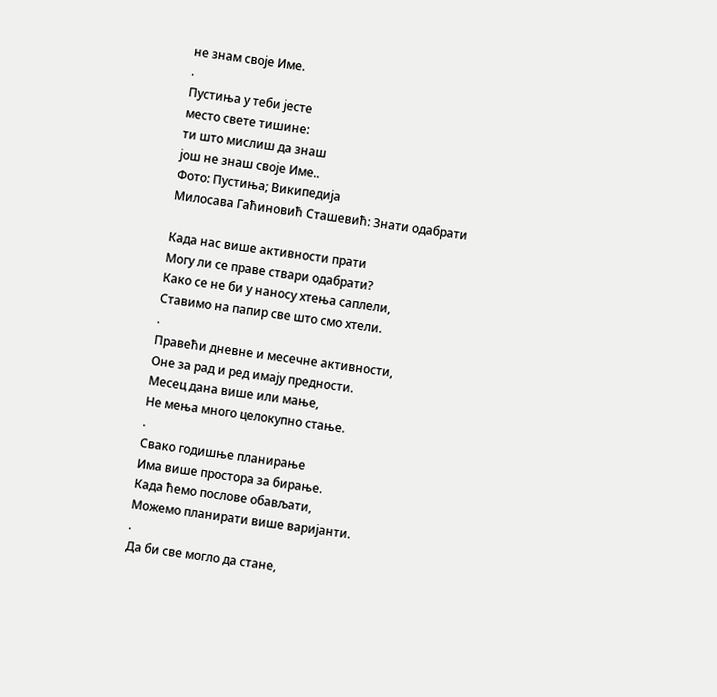не знам своје Име.
.
Пустиња у теби јесте
место свете тишине:
ти што мислиш да знаш
још не знаш своје Име..
Фото: Пустиња; Википедија
Милосава Гаћиновић Сташевић: Знати одабрати

Када нас више активности прати
Могу ли се праве ствари одабрати?
Како се не би у наносу хтења саплели,
Ставимо на папир све што смо хтели.
.
Правећи дневне и месечне активности,
Оне за рад и ред имају предности.
Месец дана више или мање,
Не мења много целокупно стање.
.
Свако годишње планирање
Има више простора за бирање.
Када ћемо послове обављати,
Можемо планирати више варијанти.
.
Да би све могло да стане,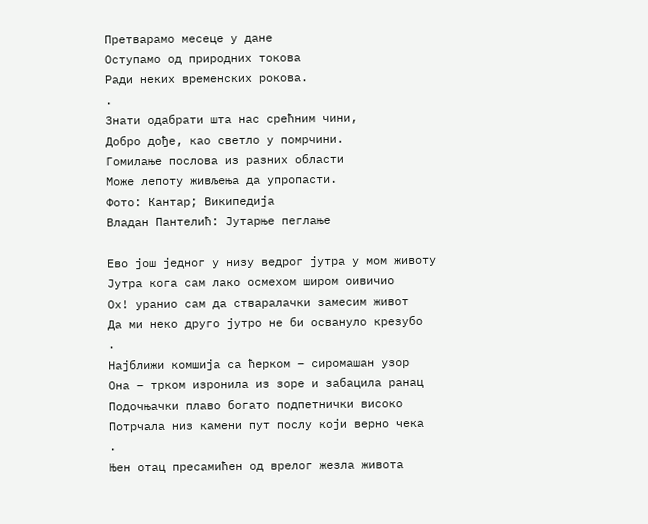Претварамо месеце у дане
Оступамо од природних токова
Ради неких временских рокова.
.
Знати одабрати шта нас срећним чини,
Добро дође, као светло у помрчини.
Гомилање послова из разних области
Може лепоту живљења да упропасти.
Фото: Кантар; Википедија
Владан Пантелић: Јутарње пеглање

Ево још једног у низу ведрог јутра у мом животу
Јутра кога сам лако осмехом широм оивичио
Ох! уранио сам да стваралачки замесим живот
Да ми неко друго јутро не би освануло крезубо
.
Најближи комшија са ћерком – сиромашан узор
Она – трком изронила из зоре и забацила ранац
Подочњачки плаво богато подпетнички високо
Потрчала низ камени пут послу који верно чека
.
Њен отац пресамићен од врелог жезла живота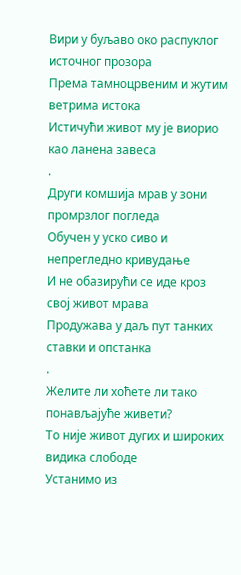Вири у буљаво око распуклог источног прозора
Према тамноцрвеним и жутим ветрима истока
Истичући живот му је виорио као ланена завеса
.
Други комшија мрав у зони промрзлог погледа
Обучен у уско сиво и непрегледно кривудање
И не обазирући се иде кроз свој живот мрава
Продужава у даљ пут танких ставки и опстанка
.
Желите ли хоћете ли тако понављајуће живети?
То није живот дугих и широких видика слободе
Устанимо из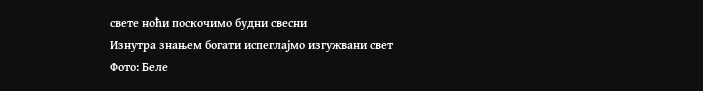свете ноћи поскочимо будни свесни
Изнутра знањем богати испеглајмо изгужвани свет
Фото: Беле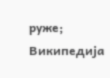руже; Википедија